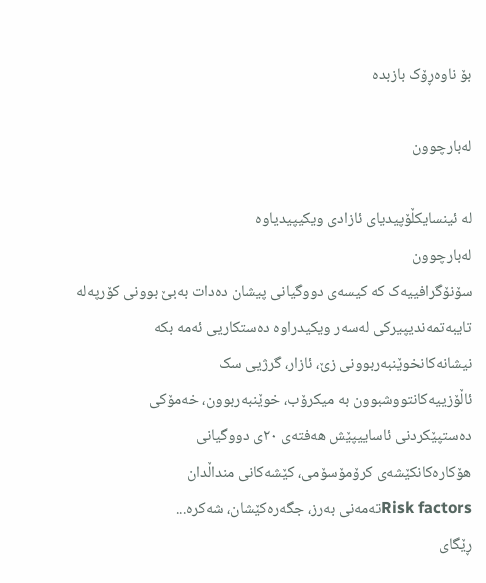بۆ ناوەڕۆک بازبدە

لەبارچوون

لە ئینسایکڵۆپیدیای ئازادی ویکیپیدیاوە
لەبارچوون
سۆنۆگرافییەک کە کیسەی دووگیانی پیشان دەدات بەبێ بوونی کۆرپەلە
تایبەتمەندیپیرکی لەسەر ویکیدراوە دەستکاریی ئەمە بکە
نیشانەکانخوێنبەربوونی زێ، ئازار، گرژیی سک
ئاڵۆزییەکانتووشبوون بە میکرۆب، خوێنبەربوون، خەمۆکی
دەستپێکردنی ئاساییپێش هەفتەی ٢٠ی دووگیانی
ھۆکارەکانکێشەی کرۆمۆسۆمی، کێشەکانی منداڵدان
Risk factorsتەمەنی بەرز، جگەرەکێشان، شەکرە...
ڕێگای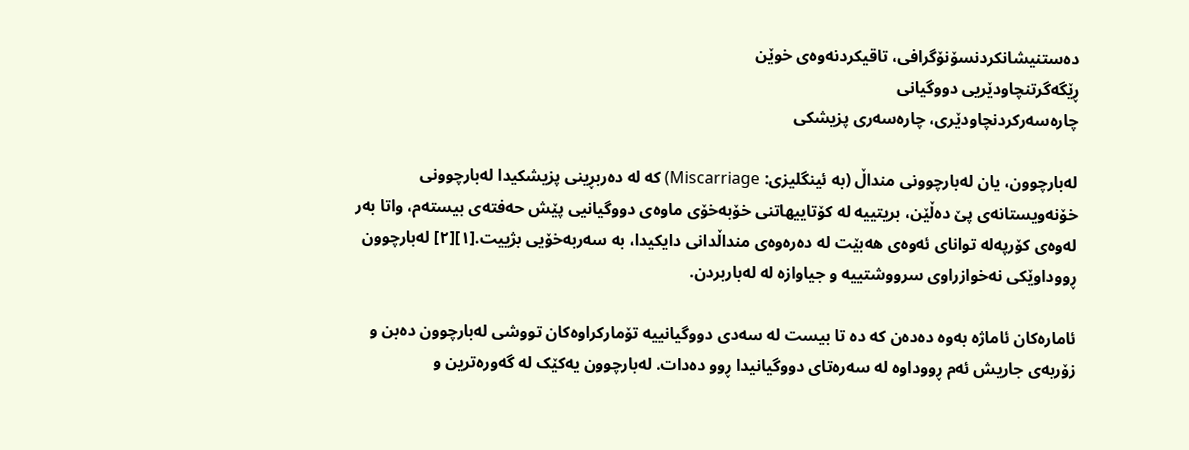دەستنیشانکردنسۆنۆگرافی، تاقیکردنەوەی خوێن
ڕێگەگرتنچاودێریی دووگیانی
چارەسەرکردنچاودێری، چارەسەری پزیشکی

لەبارچوون، یان لەبارچوونی منداڵ (بە ئینگلیزی: Miscarriage) کە لە دەربڕینی پزیشکیدا لەبارچوونی خۆنەویستانەی پێ دەڵێن، بریتییە لە کۆتاییهاتنی خۆبەخۆی ماوەی دووگیانیی پێش حەفتەی بیستەم، واتا بەر لەوەی کۆرپەلە توانای ئەوەی هەبێت لە دەرەوەی منداڵدانی دایکیدا، بە سەربەخۆیی بژییت.[١][٢] لەبارچوون ڕووداوێکی نەخوازراوی سرووشتییە و جیاوازە لە لەباربردن.

ئامارەکان ئاماژە بەوە دەدەن کە دە تا بیست لە سەدی دووگیانییە تۆمارکراوەکان تووشی لەبارچوون دەبن و زۆربەی جاریش ئەم ڕووداوە لە سەرەتای دووگیانیدا ڕوو دەدات. لەبارچوون یەکێک لە گەورەترین و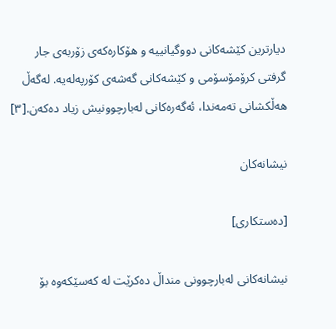دیارترین کێشەکانی دووگیانییە و هۆکارەکەی زۆربەی جار گرفتی کرۆمۆسۆمی و کێشەکانی گەشەی کۆرپەلەیە. لەگەڵ هەڵکشانی تەمەندا، ئەگەرەکانی لەبارچوونیش زیاد دەکەن.[٣]

نیشانەکان

[دەستکاری]

نیشانەکانی لەبارچوونی منداڵ دەکرێت لە کەسێکەوە بۆ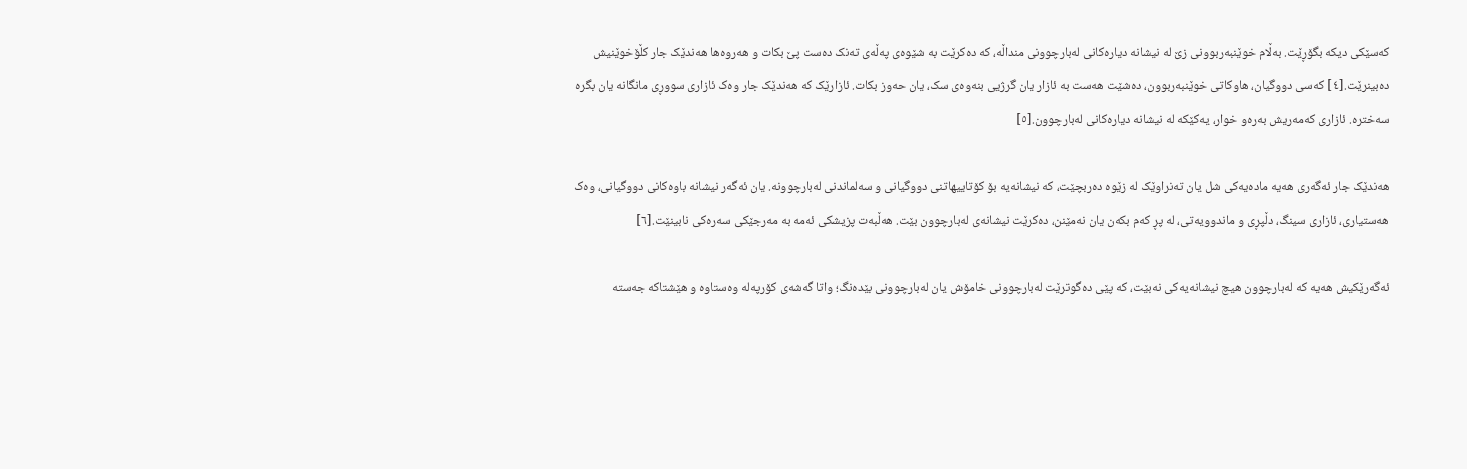کەسێکی دیکە بگۆڕێت. بەڵام خوێنبەربوونی زێ لە نیشانە دیارەکانی لەبارچوونی منداڵە، کە دەکرێت بە شێوەی پەڵەی تەنک دەست پێ بکات و هەروەها هەندێک جار کڵۆخوێنیش دەبینرێت.[٤] کەسی دووگیان، هاوکاتی خوێنبەربوون، دەشێت هەست بە ئازار یان گرژیی بنەوەی سک، یان حەوز بکات. ئازارێک کە هەندێک جار وەک ئازاری سووڕی مانگانە یان بگرە سەخترە. ئازاری کەمەریش بەرەو خوار، یەکێکە لە نیشانە دیارەکانی لەبارچوون.[٥]

هەندێک جار ئەگەری هەیە مادەیەکی شل یان تەنراوێک لە زێوە دەربچێت، کە نیشانەیە بۆ کۆتاییهاتنی دووگیانی و سەلماندنی لەبارچوونە. یان ئەگەر نیشانە باوەکانی دووگیانی، وەک هەستیاری، ئازاری سینگ، دڵپڕی و ماندوویەتی، لە پڕ کەم بکەن یان نەمێنن، دەکرێت نیشانەی لەبارچوون بێت. هەڵبەت پزیشکی ئەمە بە مەرجێکی سەرەکی نابینێت.[٦]

ئەگەرێکیش هەیە کە لەبارچوون هیچ نیشانەیەکی نەبێت، کە پێی دەگوترێت لەبارچوونی خامۆش یان لەبارچوونی بێدەنگ؛ واتا گەشەی کۆرپەلە وەستاوە و هێشتاکە جەستە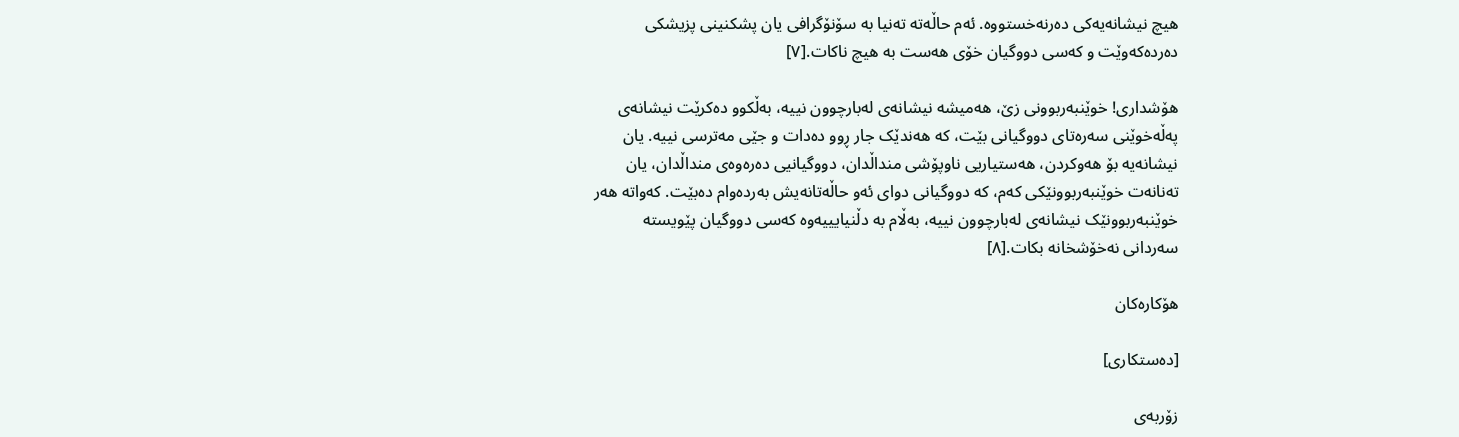هیچ نیشانەیەکی دەرنەخستووە. ئەم حاڵەتە تەنیا بە سۆنۆگرافی یان پشکنینی پزیشکی دەردەکەوێت و کەسی دووگیان خۆی هەست بە هیچ ناکات.[٧]

هۆشداری! خوێنبەربوونی زێ، هەمیشە نیشانەی لەبارچوون نییە، بەڵکوو دەکرێت نیشانەی پەڵەخوێنی سەرەتای دووگیانی بێت، کە هەندێک جار ڕوو دەدات و جێی مەترسی نییە. یان نیشانەیە بۆ هەوکردن، هەستیاریی ناوپۆشی منداڵدان، دووگیانیی دەرەوەی منداڵدان، یان تەنانەت خوێنبەربوونێکی کەم، کە دووگیانی دوای ئەو حاڵەتانەیش بەردەوام دەبێت. کەواتە هەر خوێنبەربوونێک نیشانەی لەبارچوون نییە، بەڵام بە دڵنیایییەوە کەسی دووگیان پێویستە سەردانی نەخۆشخانە بکات.[٨]

هۆکارەکان

[دەستکاری]

زۆربەی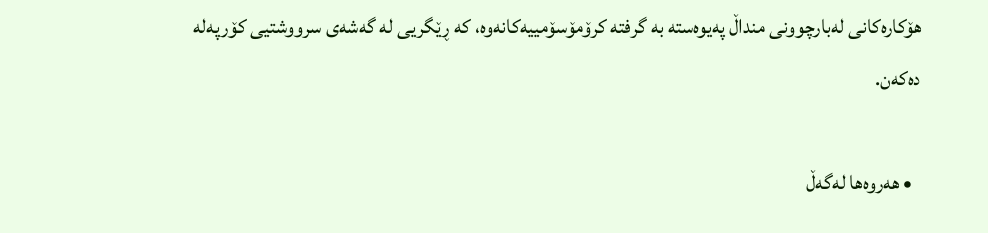هۆکارەکانی لەبارچوونی منداڵ پەیوەستە بە گرفتە کرۆمۆسۆمییەکانەوە، کە ڕێگریی لە گەشەی سرووشتیی کۆرپەلە دەکەن.

  • هەروەها لەگەڵ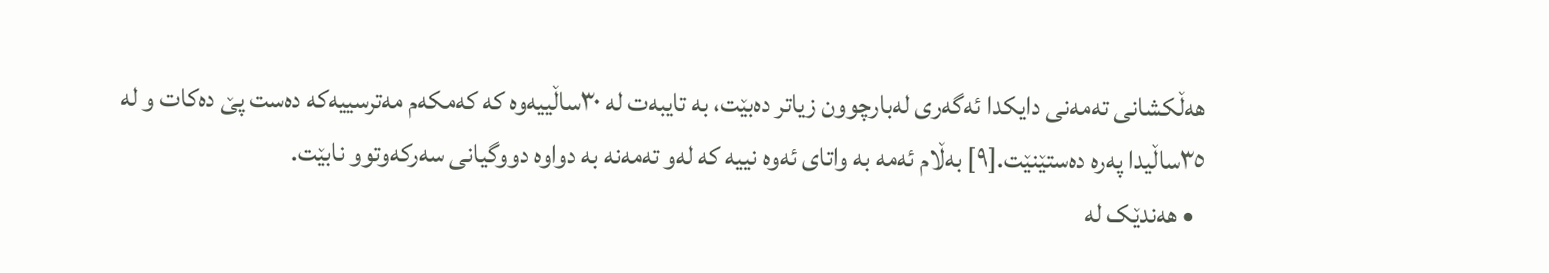هەڵکشانی تەمەنی دایکدا ئەگەری لەبارچوون زیاتر دەبێت، بە تایبەت لە ٣٠ساڵییەوە کە کەمکەم مەترسییەکە دەست پێ دەکات و لە ٣٥ساڵیدا پەرە دەستێنێت.[٩] بەڵام ئەمە بە واتای ئەوە نییە کە لەو تەمەنە بە دواوە دووگیانی سەرکەوتوو نابێت.
  • هەندێک لە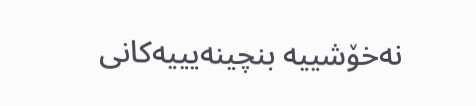نەخۆشییە بنچینەیییەکانی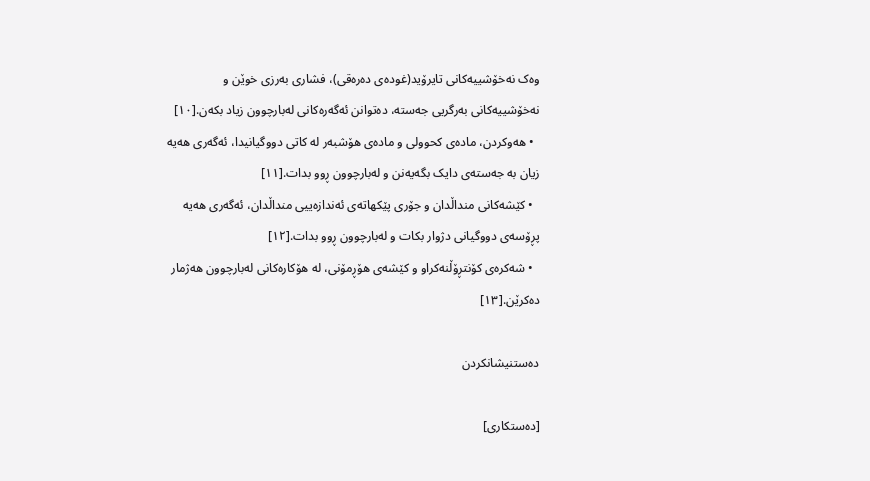وەک نەخۆشییەکانی تایرۆید(غودەی دەرەقی)، فشاری بەرزی خوێن و نەخۆشییەکانی بەرگریی جەستە، دەتوانن ئەگەرەکانی لەبارچوون زیاد بکەن.[١٠]
  • هەوکردن، مادەی کحوولی و مادەی هۆشبەر لە کاتی دووگیانیدا، ئەگەری هەیە زیان بە جەستەی دایک بگەیەنن و لەبارچوون ڕوو بدات.[١١]
  • کێشەکانی منداڵدان و جۆری پێکهاتەی ئەندازەییی منداڵدان، ئەگەری هەیە پڕۆسەی دووگیانی دژوار بکات و لەبارچوون ڕوو بدات.[١٢]
  • شەکرەی کۆنتڕۆڵنەکراو و کێشەی هۆڕمۆنی، لە هۆکارەکانی لەبارچوون هەژمار دەکرێن.[١٣]

دەستنیشانکردن

[دەستکاری]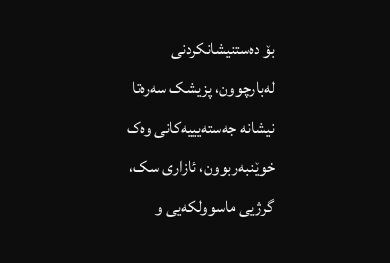بۆ دەستنیشانکردنی لەبارچوون، پزیشک سەرەتا نیشانە جەستەیییەکانی وەک خوێنبەربوون، ئازاری سک، گرژیی ماسوولکەیی و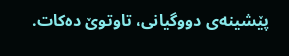پێشینەی دووگیانی، تاوتوێ دەکات.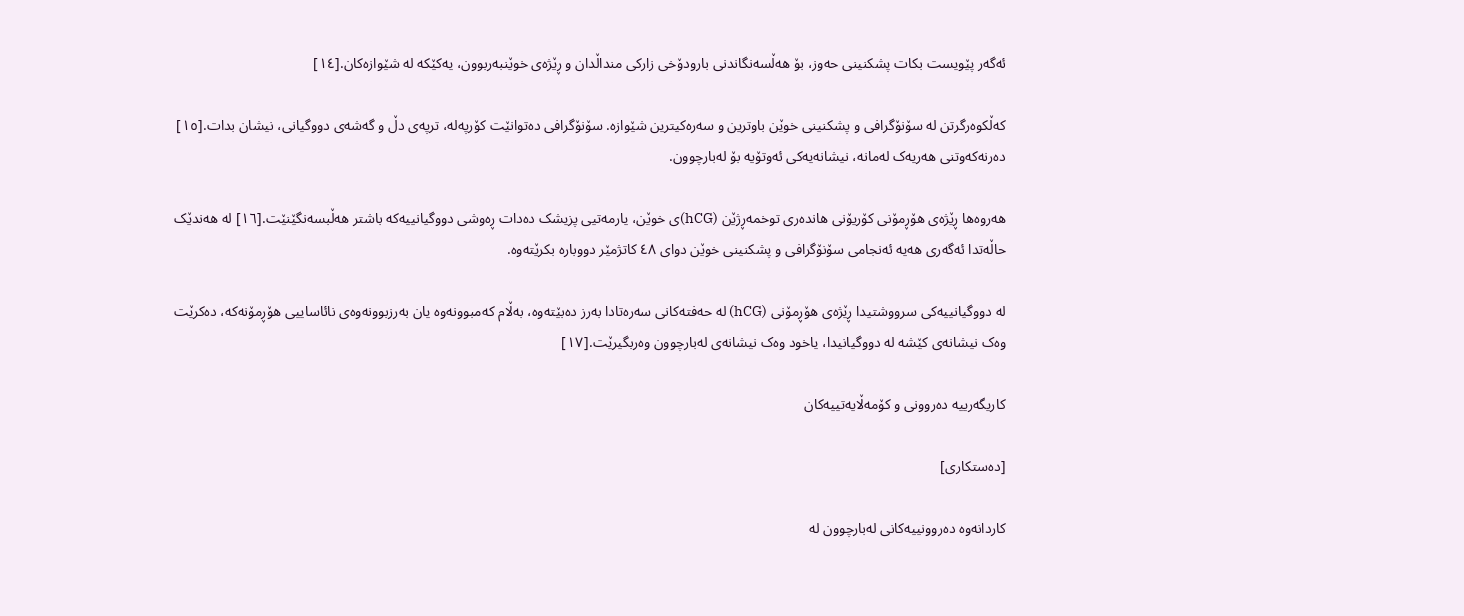ئەگەر پێویست بکات پشکنینی حەوز، بۆ هەڵسەنگاندنی بارودۆخی زارکی منداڵدان و ڕێژەی خوێنبەربوون، یەکێکە لە شێوازەکان.[١٤]

کەڵکوەرگرتن لە سۆنۆگرافی و پشکنینی خوێن باوترین و سەرەکیترین شێوازە. سۆنۆگرافی دەتوانێت کۆرپەلە، ترپەی دڵ و گەشەی دووگیانی، نیشان بدات.[١٥] دەرنەکەوتنی هەریەک لەمانە، نیشانەیەکی ئەوتۆیە بۆ لەبارچوون.

هەروەها ڕێژەی ھۆڕمۆنی کۆریۆنی ھاندەری توخمەڕژێن (hCG)ی خوێن، یارمەتیی پزیشک دەدات ڕەوشی دووگیانییەکە باشتر هەڵبسەنگێنێت.[١٦] لە هەندێک حاڵەتدا ئەگەری هەیە ئەنجامی سۆنۆگرافی و پشکنینی خوێن دوای ٤٨ کاتژمێر دووبارە بکرێتەوە.

لە دووگیانییەکی سرووشتیدا ڕێژەی هۆڕمۆنی (hCG) لە حەفتەکانی سەرەتادا بەرز دەبێتەوە، بەڵام کەمبوونەوە یان بەرزبوونەوەی نائاساییی هۆڕمۆنەکە، دەکرێت وەک نیشانەی کێشە لە دووگیانیدا، یاخود وەک نیشانەی لەبارچوون وەربگیرێت.[١٧]

کاریگەرییە دەروونی و کۆمەڵایەتییەکان

[دەستکاری]

کاردانەوە دەروونییەکانی لەبارچوون لە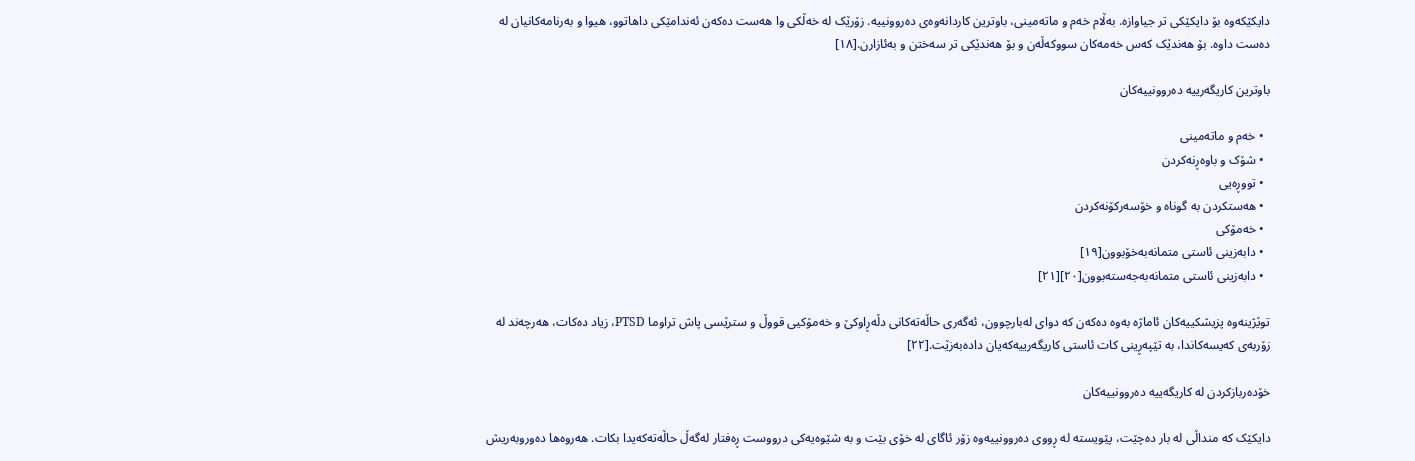دایکێکەوە بۆ دایکێکی تر جیاوازە. بەڵام خەم و ماتەمینی، باوترین کاردانەوەی دەروونییە. زۆرێک لە خەڵکی وا هەست دەکەن ئەندامێکی داهاتوو، هیوا و بەرنامەکانیان لە دەست داوە. بۆ هەندێک کەس خەمەکان سووکەڵەن و بۆ هەندێکی تر سەختن و بەئازارن.[١٨]

باوترین کاریگەرییە دەروونییەکان

  • خەم و ماتەمینی
  • شۆک و باوەڕنەکردن
  • تووڕەیی
  • هەستکردن بە گوناه و خۆسەرکۆنەکردن
  • خەمۆکی
  • دابەزینی ئاستی متمانەبەخۆبوون[١٩]
  • دابەزینی ئاستی متمانەبەجەستەبوون[٢٠][٢١]

توێژینەوە پزیشکییەکان ئاماژە بەوە دەکەن کە دوای لەبارچوون، ئەگەری حاڵەتەکانی دڵەڕاوکێ و خەمۆکیی قووڵ و سترێسی پاش تراوما PTSD، زیاد دەکات، هەرچەند لە زۆربەی کەیسەکاندا، بە تێپەڕینی کات ئاستی کاریگەرییەکەیان دادەبەزێت.[٢٢]

خۆدەربازکردن لە کاریگەییە دەروونییەکان

دایکێک کە منداڵی لە بار دەچێت، پێویستە لە ڕووی دەروونییەوە زۆر ئاگای لە خۆی بێت و بە شێوەیەکی درووست ڕەفتار لەگەڵ حاڵەتەکەیدا بکات. هەروەها دەوروبەریش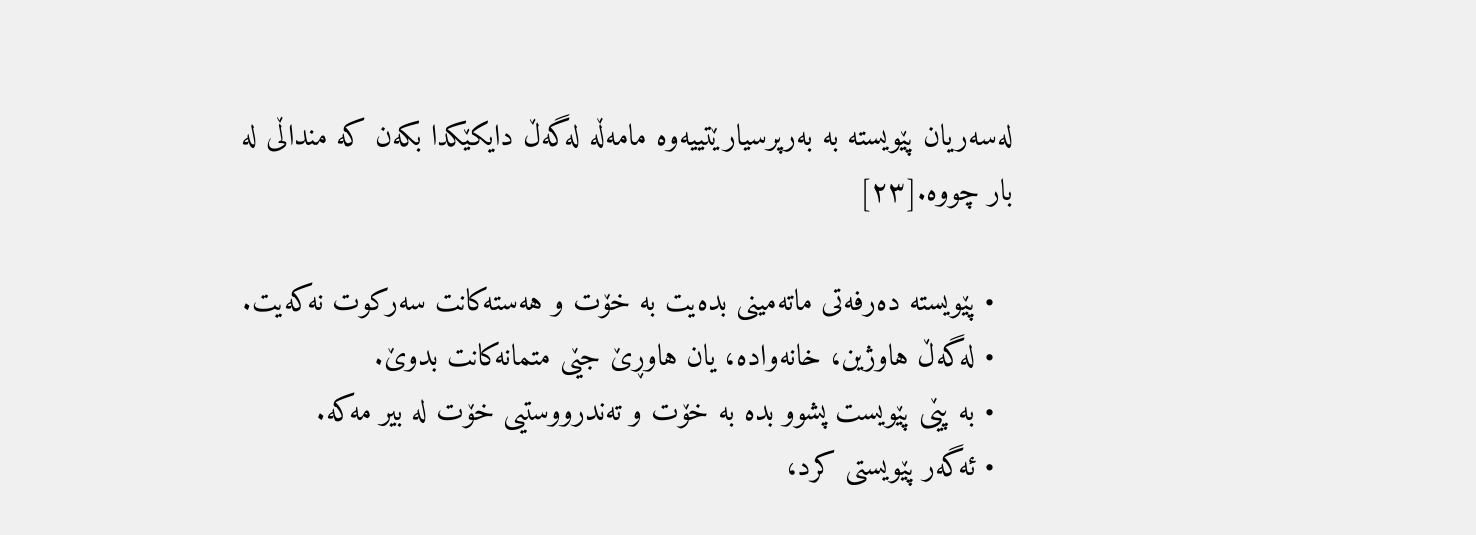لەسەریان پێویستە بە بەرپرسیارێتییەوە مامەڵە لەگەڵ دایکێکدا بکەن کە منداڵی لە بار چووە.[٢٣]

  • پێویستە دەرفەتی ماتەمینی بدەیت بە خۆت و هەستەکانت سەرکوت نەکەیت.
  • لەگەڵ هاوژین، خانەوادە، یان هاوڕێ جێی متمانەکانت بدوێ.
  • بە پێی پێویست پشوو بدە بە خۆت و تەندرووستیی خۆت لە بیر مەکە.
  • ئەگەر پێویستی کرد،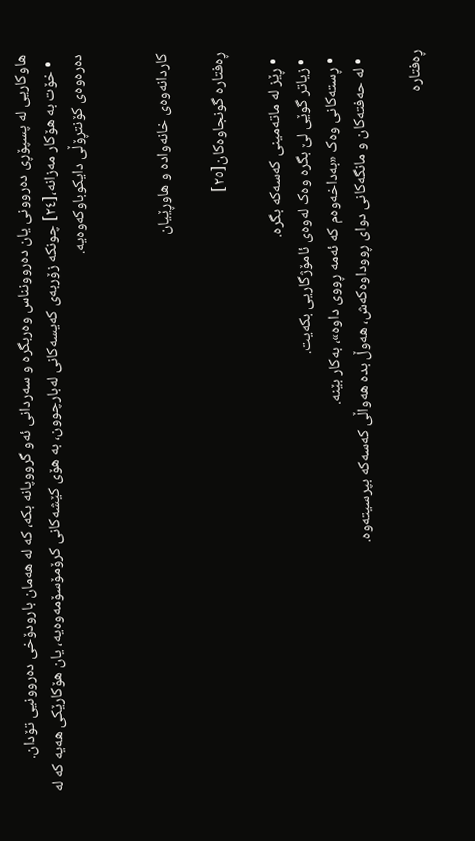هاوکاریی لە پسپۆڕی دەروونی یان دەروونناس وەربگرە و سەردانی ئەو گرووپانە بکە، کە لە هەمان بارودۆخی دەروونیی تۆدان.
  • خۆت بە هۆکار مەزانە،[٢٤] چونکە زۆربەی کەیسەکانی لەبارچوون، بە هۆی کێشەکانی کرۆمۆسۆمەوەیە، یان هۆکارێکی هەیە کە لە دەرەوەی کۆنتڕۆڵی دایکوباوکەوەیە.


کاردانەوەی خانەوادە و هاوڕێیان

ڕەفتارە گونجاوەکان[٢٥]

  • ڕێز لە ماتەمینی کەسەکە بگرە.
  • زیاتر گوێی لێ بگرە وەک لەوەی ئامۆژگاریی بکەیت.
  • ڕستەکانی وەک «بەداخەوەم کە ئەمە ڕووی داوە»، بەکار بێنە.
  • لە حەفتەکان و مانگەکانی دوای ڕووداوەکەش، هەوڵ بدە هەواڵی کەسەکە بپرسیتەوە.

ڕەفتارە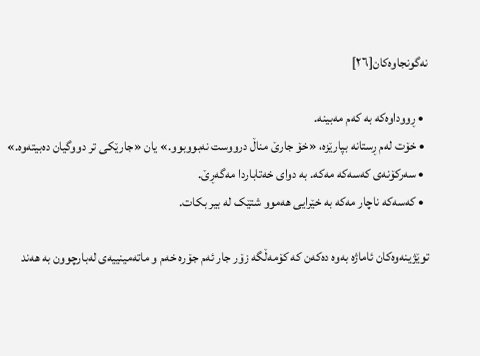نەگونجاوەکان[٢٦]

  • ڕووداوەکە بە کەم مەبینە.
  • خۆت لەم ڕستانە بپارێزە، «خۆ جارێ مناڵ درووست نەبووبوو.» یان «جارێکی تر دووگیان دەبیتەوە.»
  • سەرکۆنەی کەسەکە مەکە. بە دوای خەتاباردا مەگەڕێ.
  • کەسەکە ناچار مەکە بە خێرایی هەموو شتێک لە بیر بکات.

توێژینەوەکان ئاماژە بەوە دەکەن کە کۆمەڵگە زۆر جار ئەم جۆرە خەم و ماتەمینییەی لەبارچوون بە هەند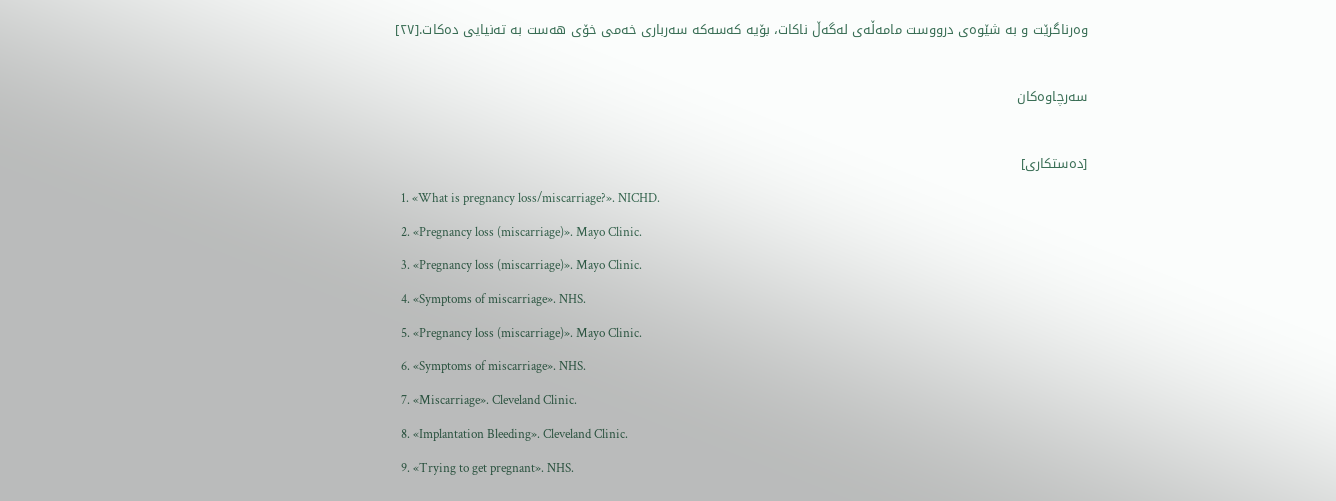وەرناگرێت و بە شێوەی درووست مامەڵەی لەگەڵ ناکات، بۆیە کەسەکە سەرباری خەمی خۆی هەست بە تەنیایی دەکات.[٢٧]

سەرچاوەکان

[دەستکاری]
  1. «What is pregnancy loss/miscarriage?». NICHD.
  2. «Pregnancy loss (miscarriage)». Mayo Clinic.
  3. «Pregnancy loss (miscarriage)». Mayo Clinic.
  4. «Symptoms of miscarriage». NHS.
  5. «Pregnancy loss (miscarriage)». Mayo Clinic.
  6. «Symptoms of miscarriage». NHS.
  7. «Miscarriage». Cleveland Clinic.
  8. «Implantation Bleeding». Cleveland Clinic.
  9. «Trying to get pregnant». NHS.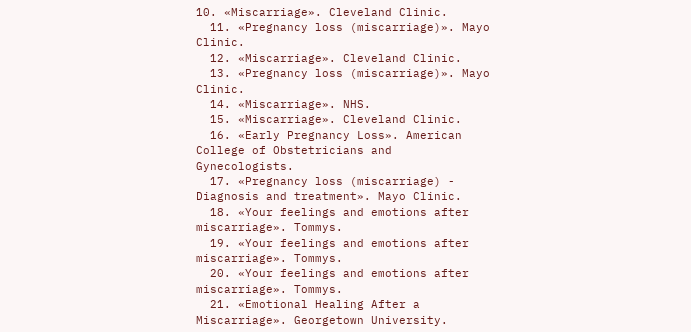10. «Miscarriage». Cleveland Clinic.
  11. «Pregnancy loss (miscarriage)». Mayo Clinic.
  12. «Miscarriage». Cleveland Clinic.
  13. «Pregnancy loss (miscarriage)». Mayo Clinic.
  14. «Miscarriage». NHS.
  15. «Miscarriage». Cleveland Clinic.
  16. «Early Pregnancy Loss». American College of Obstetricians and Gynecologists.
  17. «Pregnancy loss (miscarriage) - Diagnosis and treatment». Mayo Clinic.
  18. «Your feelings and emotions after miscarriage». Tommys.
  19. «Your feelings and emotions after miscarriage». Tommys.
  20. «Your feelings and emotions after miscarriage». Tommys.
  21. «Emotional Healing After a Miscarriage». Georgetown University.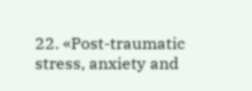22. «Post-traumatic stress, anxiety and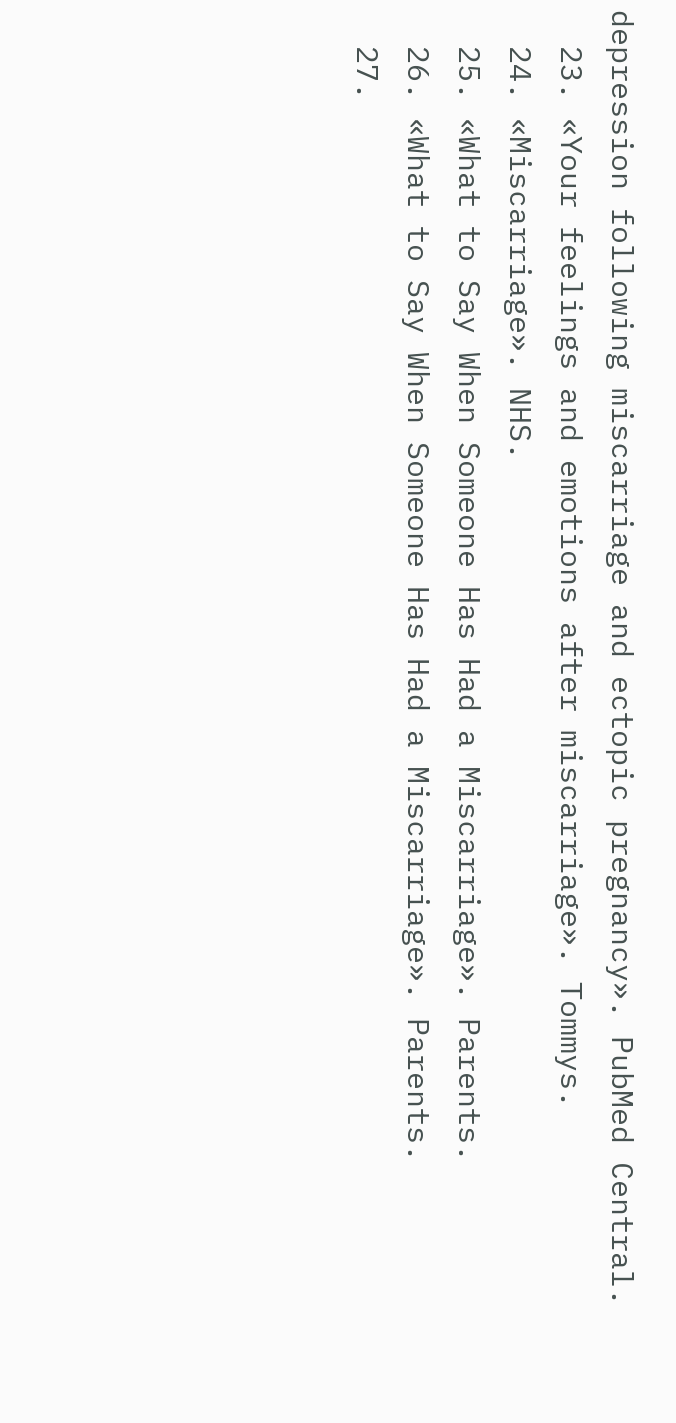depression following miscarriage and ectopic pregnancy». PubMed Central.
  23. «Your feelings and emotions after miscarriage». Tommys.
  24. «Miscarriage». NHS.
  25. «What to Say When Someone Has Had a Miscarriage». Parents.
  26. «What to Say When Someone Has Had a Miscarriage». Parents.
  27.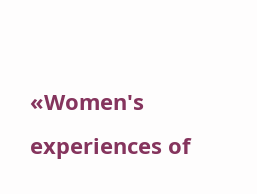«Women's experiences of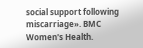social support following miscarriage». BMC Women's Health.